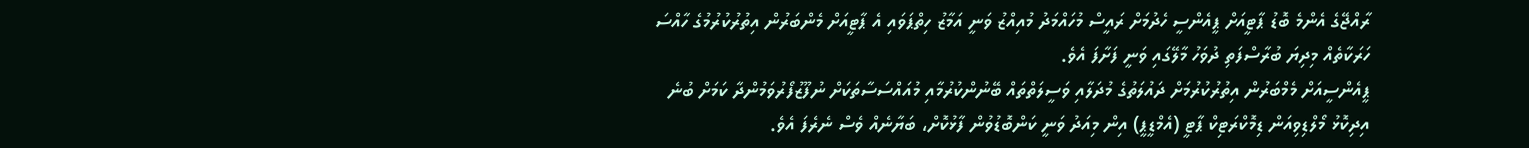ރާއްޖޭގެ އެންމެ ބޮޑު ޕާޓީއަށް ޕީއެންސީ ހެދުމަށް ރައީސް މުހައްމަދު މުއިއްޒު ވަނީ އަމާޒު ހިތްޕަވައި އެ ޕާޓީއަށް މެންބަރުން އިތުރުކުރުމުގެ ހާއްސަ ހަރަކާތެއް މިދިޔަ ބުރާސްފަތި ދުވަހު މާލޭގައި ވަނީ ފަށާފަ އެވެ.
ޕީއެންސީއަށް މެމްބަރުން އިތުރުކުރުމަށް ދައުލަތުގެ މުދަލާއި ވަސީލަތްތައް ބޭނުންކުރުމާއި މުއައްސަސާތަކަށް ނުފޫޒުފޯރުވަމުންދާ ކަމަށް ބުނެ އިދިކޮޅު މޯލްޑިވިއަން ޑިމޮކްރަޓިކް ޕާޓީ (އެމްޑީޕީ) އިން މިއަދު ވަނީ ކަންބޮޑުވުން ފާޅުކޮށް، ބަޔާނެއް ވެސް ނެރެފަ އެވެ.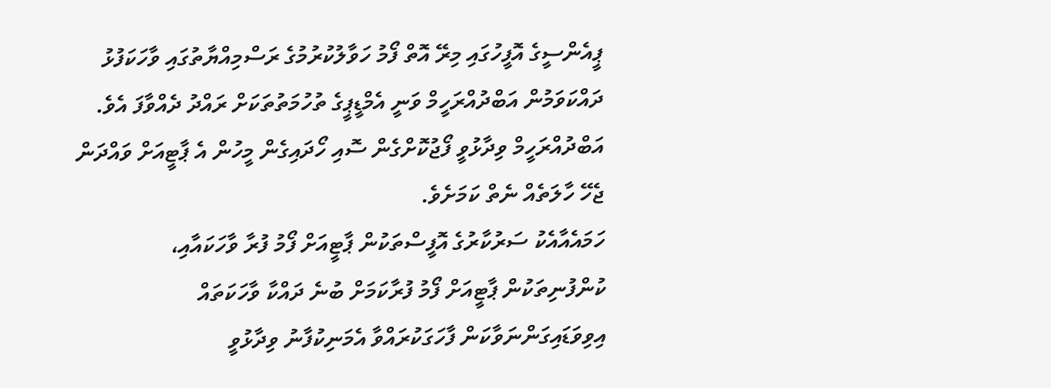ޕީއެންސީގެ އޮފީހުގައި މިރޭ އޮތް ފޯމު ހަވާލުކުރުމުގެ ރަސްމިއްޔާތުގައި ވާހަކަފުޅު ދައްކަވަމުން އަބްދުއްރަހީމް ވަނީ އެމްޑީޕީގެ ތުހުމަތުތަކަށް ރައްދު ދެއްވާފަ އެވެ.
އަބްދުއްރަހީމް ވިދާޅުވީ ފޯޖުކޮށްގެން ސޮއި ހޯދައިގެން މީހުން އެ ޕާޓީއަށް ވައްދަން ޖެހޭ ހާލަތެއް ނެތް ކަމަށެވެ.
ހަމައެއާއެކު ސަރުކާރުގެ އޮފީސްތަކުން ޕާޓީއަށް ފޯމު ފުރާ ވާހަކައާއި، ކުންފުނިތަކުން ޕާޓީއަށް ފޯމު ފުރާކަމަށް ބުނެ ދައްކާ ވާހަކަތައް އިވިވަޑައިގަންނަވާކަން ފާހަގަކުރައްވާ އެމަނިކުފާނު ވިދާޅުވީ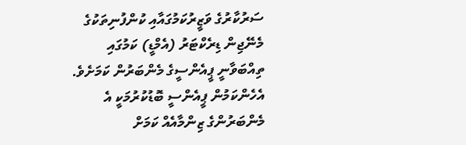ސަރުކާރުގެ ވަޒީރުކަމުގައާއި ކުންފުނިތަކުގެ މެނޭޖިން ޑިރެކްޓަރު (އެމްޑީ) ކަމުގައި ތިއްބަވާނީ ޕީއެންސީގެ މެންބަރުން ކަމަށެވެ. އެހެންކަމުން ޕީއެންސީ ބޮޑުކުރުމަކީ އެ މެންބަރުންގެ ޒިންމާއެއް ކަމަށް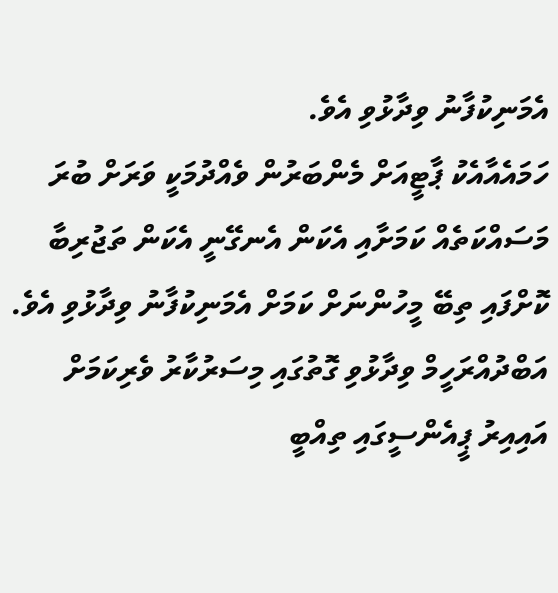އެމަނިކުފާނު ވިދާޅުވި އެވެ.
ހަމައެއާއެކު ޕާޓީއަށް މެންބަރުން ވެއްދުމަކީ ވަރަށް ބުރަ މަސައްކަތެއް ކަމަށާއި އެކަން އެނގޭނީ އެކަން ތަޖުރިބާ ކޮށްފައި ތިބޭ މީހުންނަށް ކަމަށް އެމަނިކުފާނު ވިދާޅުވި އެވެ.
އަބްދުއްރަހީމް ވިދާޅުވި ގޮތުގައި މިސަރުކާރު ވެރިކަމަށް އައިއިރު ޕީއެންސީގައި ތިއްބީ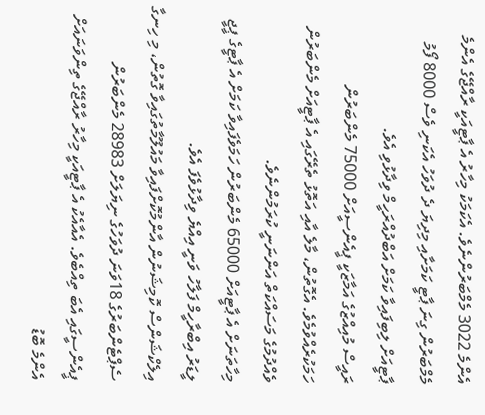އެންމެ 3022 މެމްބަރުންނެވެ. އެކަމަކު މިހާރު އެ ޕާޓީއަކީ ރާއްޖޭގެ އެންމެ މެމްބަރުން ގިނަ ޕާޓީ ކަމަށާއި މިދިޔަ ދެ ދުވަހު އެކަނި ވެސް 8000 ފޯމު ޕާޓީއަށް ލިބިފައިވާ ކަމަށް އަބްދުއްރަހީމް ވިދާޅުވި އެވެ.
ރައީސް މުއިއްޒުގެ އަމާޒަކީ ޕީއެންސީއަށް 75000 މެންބަރުން ހަމަކުރެއްވުމެވެ. އެގޮތުން، މާލެ އާއި އަތޮޅު ތެރޭގައި އެ ޕާޓީއަށް މެންބަރުން ވެއްދުމުގެ މަސައްކަތް އަންނަނީ ކުރަމުންނެވެ.
މިހާތަނަށް އެ ޕާޓީއަށް 65000 މެންބަރުން ހަމަވެފައިވާ ކަމަށް އެ ޕާޓީގެ ޕީޖީ ލީޑަރު އިބްރާހީމް ފަލާހު ވަނީ އިއްޔެ ވިދާޅުވެފަ އެވެ.
އިލެކްޝަންސް ކޮމިޝަނުން އާންމުކޮށްފައިވާ މައުލޫމާތުގައިވާ ގޮތުން، މި ހިނގާ ސެޕްޓެންބަރުގެ 18ވަނަ ދުވަހުގެ ނިޔަލަށް 28983 މެންބަރުން ޕީއެންސީގައި އެބަ ތިއްބެވެ. އެއާއެކު އެ ޕާޓީއަކީ މިހާރު ރާއްޖޭގެ ތިންވަނައަށް އެންމެ ބޮޑު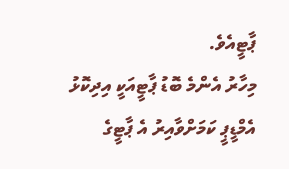ޕާޓީއެވެ.
މިހާރު އެންމެ ބޮޑު ޕާޓީއަކީ އިދިކޮޅު އެމްޑީޕީ ކަމަށްވާއިރު އެ ޕާޓީގެ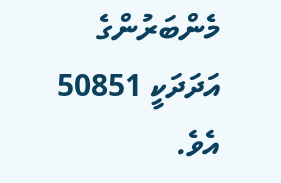މެންބަރުންގެ އަދަދަކީ 50851 އެވެ.